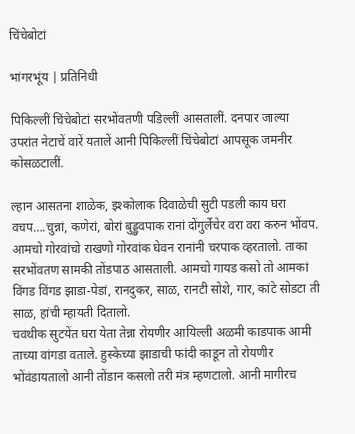चिंचेबोटां

भांगरभूंय | प्रतिनिधी

पिकिल्लीं चिंचेबोटां सरभोंवतणी पडिल्लीं आसतालीं. दनपार जाल्या उपरांत नेटाचें वारें यतालें आनी पिकिल्लीं चिंचेबोटां आपसूक जमनीर कोसळटालीं.

ल्हान आसतना शाळेक, इश्कोलाक दिवाळेची सुटी पडली काय घरा वचप….चुन्नां, कणेरां, बोरां बुड्डुवपाक रानां दोंगुर्लेचेर वरा वरा करुन भोंवप. आमचो गोरवांचो राखणो गोरवांक घेवन रानांनी चरपाक व्हरतालो. ताका सरभोंवतण सामकी तोंडपाठ आसताली. आमचो गायड कसो तो आमकां विंगड विंगड झाडा-पेडां, रानदुकर, साळ, रानटी सोशे, गार, कांटे सोडटा ती साळ, हांची म्हायती दितालो.
चवथीक सुटयेंत घरा येता तेन्ना रोयणीर आयिल्ली अळमी काडपाक आमी ताच्या वांगडा वताले. हुस्केच्या झाडाची फांदी काडून तो रोयणीर भोंवंडायतालो आनी तोंडान कसलो तरी मंत्र म्हणटालो. आनी मागीरच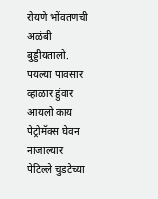रोयणे भोंवतणची अळंबी बुड्डीयतालो. पयल्या पावसार व्हाळार हुंवार आयलो काय पेट्रोमॅक्स घेवन नाजाल्यार पेटिल्ले चुडटेच्या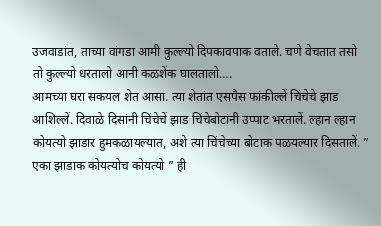उजवाडांत, ताच्या वांगडा आमी कुल्ल्यो दिपकावपाक वताले. चणे वेचतात तसो तो कुल्ल्यो धरतालो आनी कळशेंक घालतालो….
आमच्या घरा सकयल शेत आसा. त्या शेतांत एसपैस फांकील्लें चिंचेचे झाड आशिल्लें. दिवाळे दिसांनी चिंचेचें झाड चिंचेबोटांनी उप्पाट भरतालें. ल्हान ल्हान कोयत्यो झाडार हुमकळायल्यात, अशे त्या चिंचेच्या बोटाक पळयल्यार दिसतालें. ” एका झाडाक कोयत्योच कोयत्यो ” ही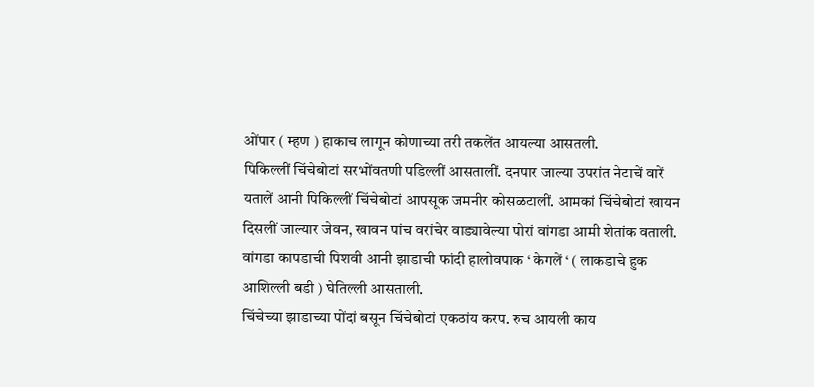ओंपार ( म्हण ) हाकाच लागून कोणाच्या तरी तकलेंत आयल्या आसतली.
पिकिल्लीं चिंचेबोटां सरभोंवतणी पडिल्लीं आसतालीं. दनपार जाल्या उपरांत नेटाचें वारें यतालें आनी पिकिल्लीं चिंचेबोटां आपसूक जमनीर कोसळटालीं. आमकां चिंचेबोटां खायन दिसलीं जाल्यार जेवन, खावन पांच वरांचेर वाड्यावेल्या पोरां वांगडा आमी शेतांक वताली. वांगडा कापडाची पिशवी आनी झाडाची फांदी हालोवपाक ‘ केगलें ‘ ( लाकडाचे हुक आशिल्ली बडी ) घेतिल्ली आसताली.
चिंचेच्या झाडाच्या पोंदां बसून चिंचेबोटां एकठांय करप. रुच आयली काय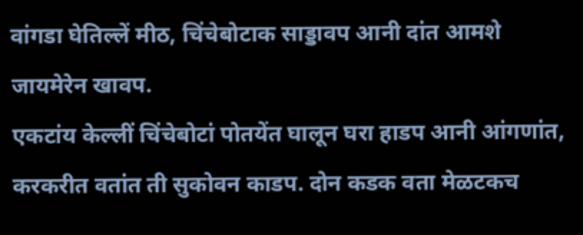वांगडा घेतिल्लें मीठ, चिंचेबोटाक साड्डावप आनी दांत आमशे जायमेरेन खावप.
एकटांय केल्लीं चिंचेबोटां पोतयेंत घालून घरा हाडप आनी आंगणांत, करकरीत वतांत ती सुकोवन काडप. दोन कडक वता मेळटकच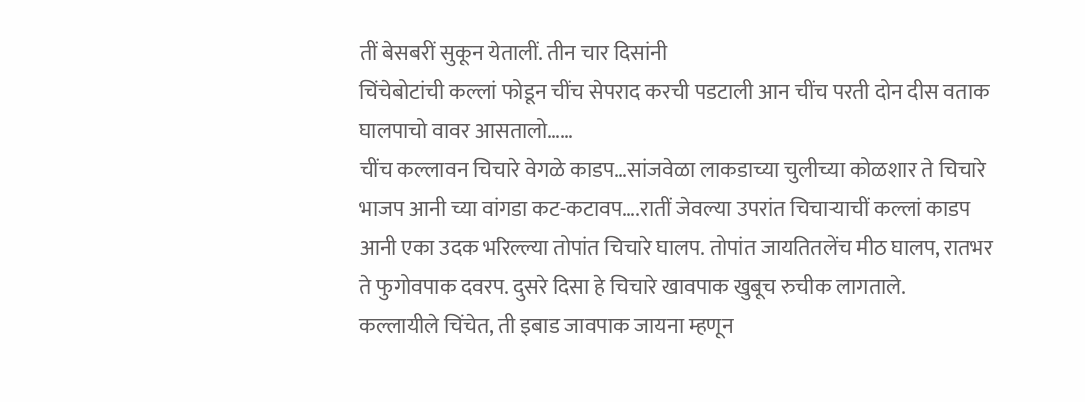तीं बेसबरीं सुकून येतालीं. तीन चार दिसांनी
चिंचेबोटांची कल्लां फोडून चींच सेपराद करची पडटाली आन चींच परती दोन दीस वताक घालपाचो वावर आसतालो……
चींच कल्लावन चिचारे वेगळे काडप…सांजवेळा लाकडाच्या चुलीच्या कोळशार ते चिचारे भाजप आनी च्या वांगडा कट-कटावप….रातीं जेवल्या उपरांत चिचाऱ्याचीं कल्लां काडप आनी एका उदक भरिल्ल्या तोपांत चिचारे घालप. तोपांत जायतितलेंच मीठ घालप, रातभर ते फुगोवपाक दवरप. दुसरे दिसा हे चिचारे खावपाक खुबूच रुचीक लागताले.
कल्लायीले चिंचेत, ती इबाड जावपाक जायना म्हणून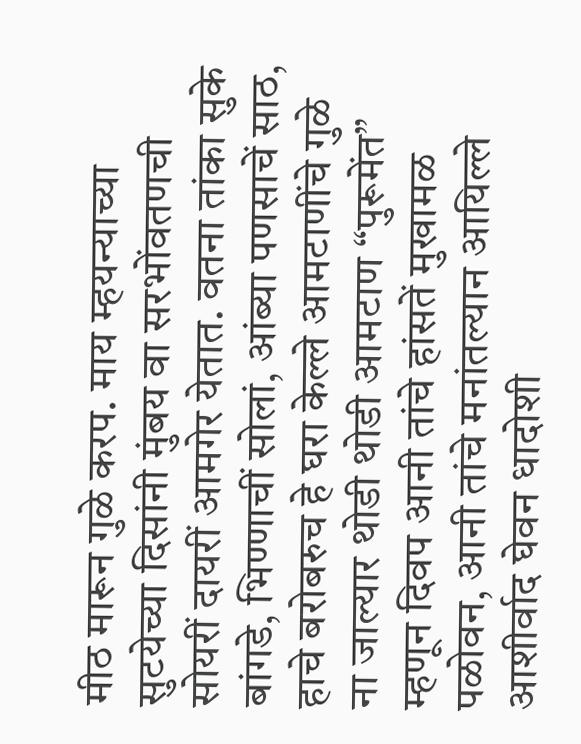मीठ मारून गुळे करप. माय म्हयन्याच्या सुटयेच्या दिसांनी मुंबय वा सरभोंवतणची सोयरीं दायरीं आमगेर येतात. वतना तांका सुके बांगडे, भिण्णाचीं सोलां, आंब्या पणसाचें साठ, हाचे बरोबरुच हे घरा केल्ले आमटाणींचे गुळे ना जाल्यार थोडी थोडी आमटाण “पुरूमेंत” म्हणून दिवप आनी तांचे हांसतें मुखामळ पळोवन, आनी तांचे मनांतल्यान आयिल्ले आशीर्वाद घेवन धादोशी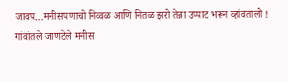जावप…मनीसपणाचो निव्वळ आणि नितळ झरो तेन्ना उप्पाट भरून व्हांवतालो !
गांवांतले जाणटेले मनीस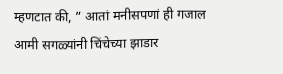म्हणटात की, ” आतां मनीसपणां ही गजाल आमी सगळ्यांनी चिंचेच्या झाडार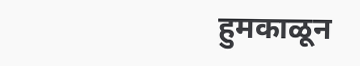हुमकाळून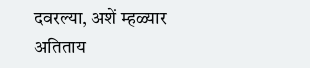दवरल्या, अशें म्हळ्यार अतिताय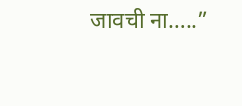जावची ना…..”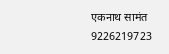एकनाथ सामंत
9226219723